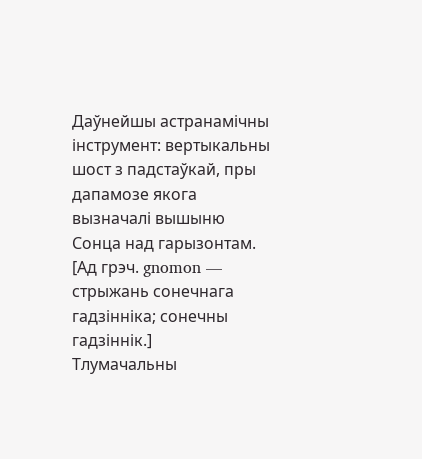Даўнейшы астранамічны інструмент: вертыкальны шост з падстаўкай, пры дапамозе якога вызначалі вышыню Сонца над гарызонтам.
[Ад грэч. gnomon — стрыжань сонечнага гадзінніка; сонечны гадзіннік.]
Тлумачальны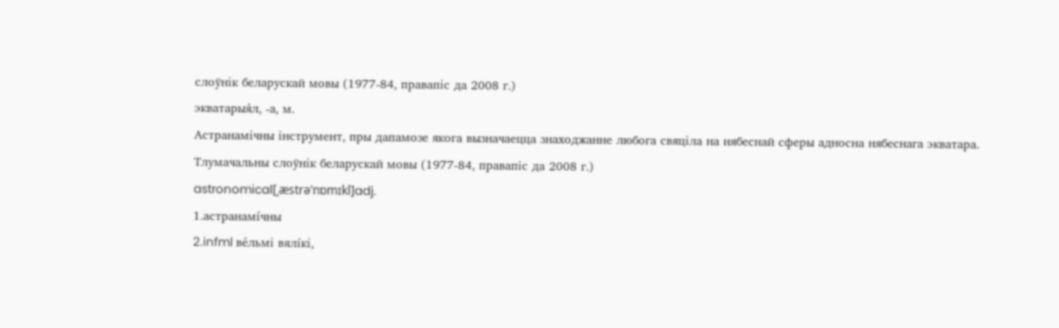слоўнік беларускай мовы (1977-84, правапіс да 2008 г.)
экватарыя́л, ‑а, м.
Астранамічны інструмент, пры дапамозе якога вызначаецца знаходжанне любога свяціла на нябеснай сферы адносна нябеснага экватара.
Тлумачальны слоўнік беларускай мовы (1977-84, правапіс да 2008 г.)
astronomical[ˌæstrəˈnɒmɪkl]adj.
1.астранамі́чны
2.infml ве́льмі вялі́кі,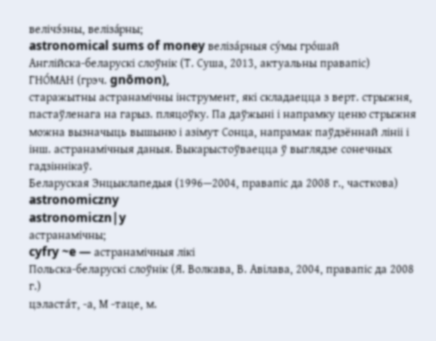велічэ́зны, веліза́рны;
astronomical sums of money веліза́рныя су́мы гро́шай
Англійска-беларускі слоўнік (Т. Суша, 2013, актуальны правапіс)
ГНО́МАН (грэч. gnōmon),
старажытны астранамічны інструмент, які складаецца з верт. стрыжня, пастаўленага на гарыз. пляцоўку. Па даўжыні і напрамку ценю стрыжня можна вызначыць вышыню і азімут Сонца, напрамак паўдзённай лініі і інш. астранамічныя даныя. Выкарыстоўваецца ў выглядзе сонечных гадзіннікаў.
Беларуская Энцыклапедыя (1996—2004, правапіс да 2008 г., часткова)
astronomiczny
astronomiczn|y
астранамічны;
cyfry ~e — астранамічныя лікі
Польска-беларускі слоўнік (Я. Волкава, В. Авілава, 2004, правапіс да 2008 г.)
цэласта́т, ‑а, М ‑таце, м.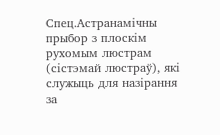Спец.Астранамічны прыбор з плоскім рухомым люстрам (сістэмай люстраў), які служыць для назірання за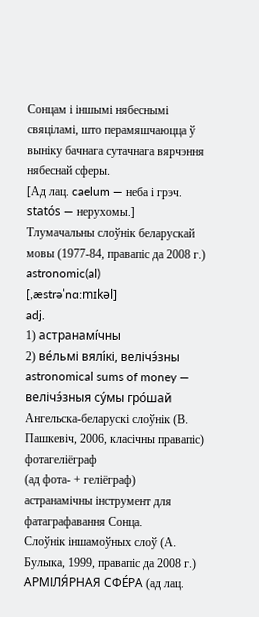Сонцам і іншымі нябеснымі свяціламі, што перамяшчаюцца ў выніку бачнага сутачнага вярчэння нябеснай сферы.
[Ад лац. caelum — неба і грэч. statós — нерухомы.]
Тлумачальны слоўнік беларускай мовы (1977-84, правапіс да 2008 г.)
astronomic(al)
[,æstrəˈnɑ:mɪkəl]
adj.
1) астранамі́чны
2) ве́льмі вялі́кі, велічэ́зны
astronomical sums of money — велічэ́зныя су́мы гро́шай
Ангельска-беларускі слоўнік (В. Пашкевіч, 2006, класічны правапіс)
фотагеліёграф
(ад фота- + геліёграф)
астранамічны інструмент для фатаграфавання Сонца.
Слоўнік іншамоўных слоў (А. Булыка, 1999, правапіс да 2008 г.)
АРМІЛЯ́РНАЯ СФЕ́РА (ад лац.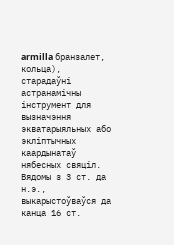armilla бранзалет, кольца),
старадаўні астранамічны інструмент для вызначэння экватарыяльных або экліптычных каардынатаў нябесных свяціл. Вядомы з 3 ст. да н.э., выкарыстоўваўся да канца 16 ст.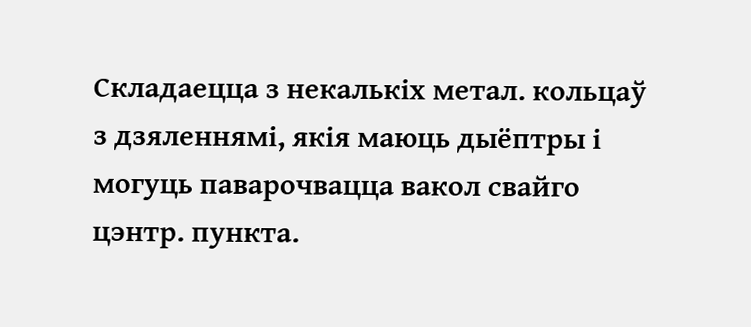Складаецца з некалькіх метал. кольцаў з дзяленнямі, якія маюць дыёптры і могуць паварочвацца вакол свайго цэнтр. пункта.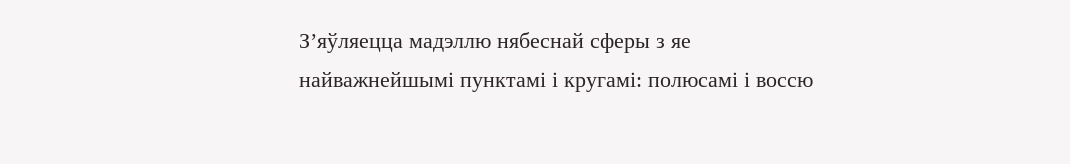З’яўляецца мадэллю нябеснай сферы з яе найважнейшымі пунктамі і кругамі: полюсамі і воссю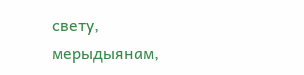свету, мерыдыянам,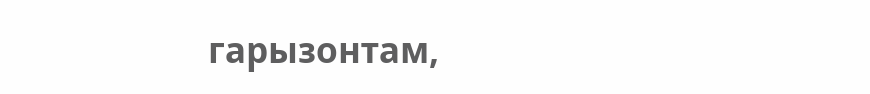гарызонтам,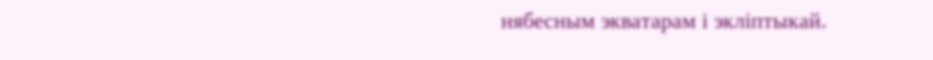нябесным экватарам і экліптыкай.